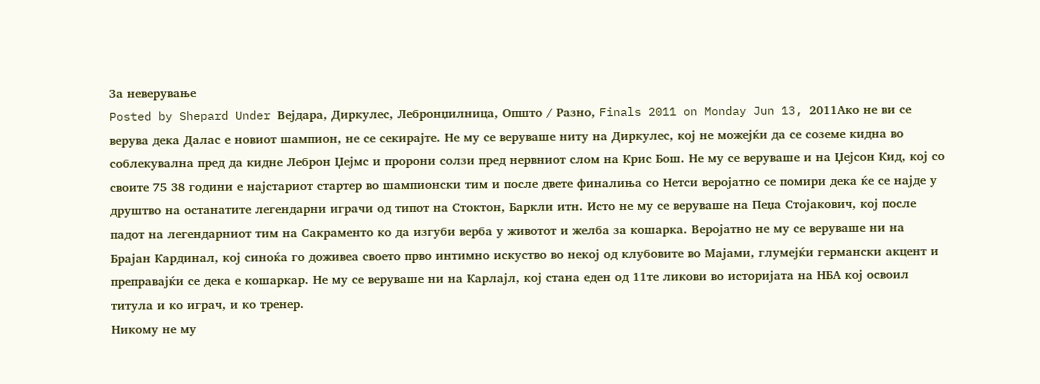За неверување
Posted by Shepard Under Вејдара, Диркулес, Лебронџилница, Општо / Разно, Finals 2011 on Monday Jun 13, 2011Ако не ви се верува дека Далас е новиот шампион, не се секирајте. Не му се веруваше ниту на Диркулес, кој не можејќи да се соземе кидна во соблекувална пред да кидне Леброн Џејмс и пророни солзи пред нервниот слом на Крис Бош. Не му се веруваше и на Џејсон Кид, кој со своите 75 38 години е најстариот стартер во шампионски тим и после двете финалиња со Нетси веројатно се помири дека ќе се најде у друштво на останатите легендарни играчи од типот на Стоктон, Баркли итн. Исто не му се веруваше на Пеџа Стојакович, кој после падот на легендарниот тим на Сакраменто ко да изгуби верба у животот и желба за кошарка. Веројатно не му се веруваше ни на Брајан Кардинал, кој синоќа го доживеа своето прво интимно искуство во некој од клубовите во Мајами, глумејќи германски акцент и преправајќи се дека е кошаркар. Не му се веруваше ни на Карлајл, кој стана еден од 11те ликови во историјата на НБА кој освоил титула и ко играч, и ко тренер.
Никому не му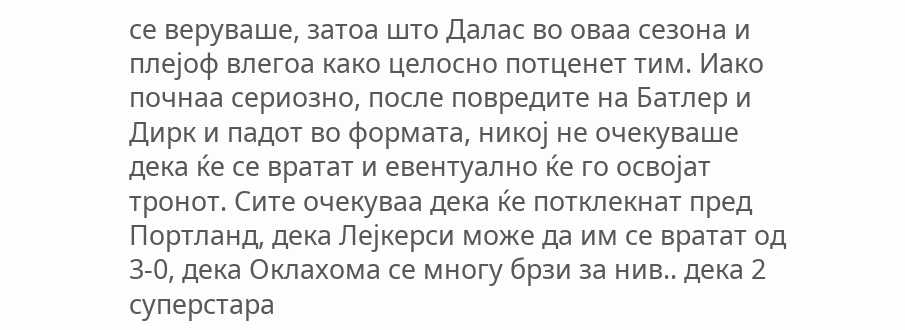се веруваше, затоа што Далас во оваа сезона и плејоф влегоа како целосно потценет тим. Иако почнаа сериозно, после повредите на Батлер и Дирк и падот во формата, никој не очекуваше дека ќе се вратат и евентуално ќе го освојат тронот. Сите очекуваа дека ќе потклекнат пред Портланд, дека Лејкерси може да им се вратат од 3-0, дека Оклахома се многу брзи за нив.. дека 2 суперстара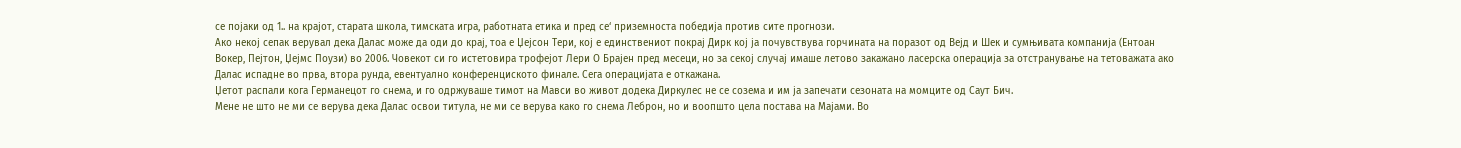се појаки од 1.. на крајот, старата школа, тимската игра, работната етика и пред се‘ приземноста победија против сите прогнози.
Ако некој сепак верувал дека Далас може да оди до крај, тоа е Џејсон Тери, кој е единствениот покрај Дирк кој ја почувствува горчината на поразот од Вејд и Шек и сумњивата компанија (Ентоан Вокер, Пејтон, Џејмс Поузи) во 2006. Човекот си го истетовира трофејот Лери О Брајен пред месеци, но за секој случај имаше летово закажано ласерска операција за отстранување на тетоважата ако Далас испадне во прва, втора рунда, евентуално конференциското финале. Сега операцијата е откажана.
Џетот распали кога Германецот го снема, и го одржуваше тимот на Мавси во живот додека Диркулес не се созема и им ја запечати сезоната на момците од Саут Бич.
Мене не што не ми се верува дека Далас освои титула, не ми се верува како го снема Леброн, но и воопшто цела постава на Мајами. Во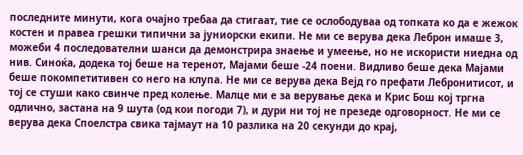последните минути, кога очајно требаа да стигаат, тие се ослободуваа од топката ко да е жежок костен и правеа грешки типични за јуниорски екипи. Не ми се верува дека Леброн имаше 3, можеби 4 последователни шанси да демонстрира знаење и умеење, но не искористи ниедна од нив. Синоќа, додека тој беше на теренот, Мајами беше -24 поени. Видливо беше дека Мајами беше покомпетитивен со него на клупа. Не ми се верува дека Вејд го префати Лебронитисот, и тој се стуши како свинче пред колење. Малце ми е за верување дека и Крис Бош кој тргна одлично, застана на 9 шута (од кои погоди 7), и дури ни тој не презеде одговорност. Не ми се верува дека Споелстра свика тајмаут на 10 разлика на 20 секунди до крај,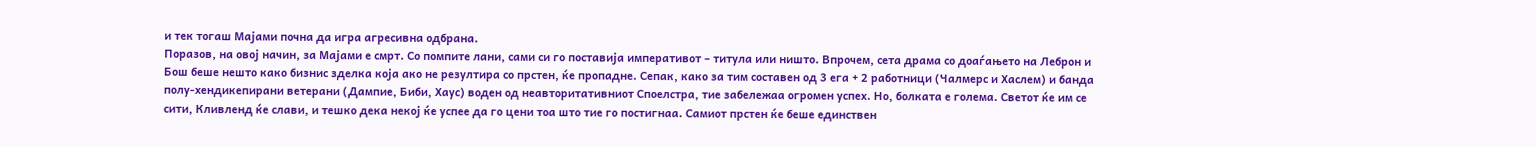и тек тогаш Мајами почна да игра агресивна одбрана.
Поразов, на овој начин, за Мајами е смрт. Со помпите лани, сами си го поставија императивот – титула или ништо. Впрочем, сета драма со доаѓањето на Леброн и Бош беше нешто како бизнис зделка која ако не резултира со прстен, ќе пропадне. Сепак, како за тим составен од 3 ега + 2 работници (Чалмерс и Хаслем) и банда полу-хендикепирани ветерани (Дампие, Биби, Хаус) воден од неавторитативниот Споелстра, тие забележаа огромен успех. Но, болката е голема. Светот ќе им се сити, Кливленд ќе слави, и тешко дека некој ќе успее да го цени тоа што тие го постигнаа. Самиот прстен ќе беше единствен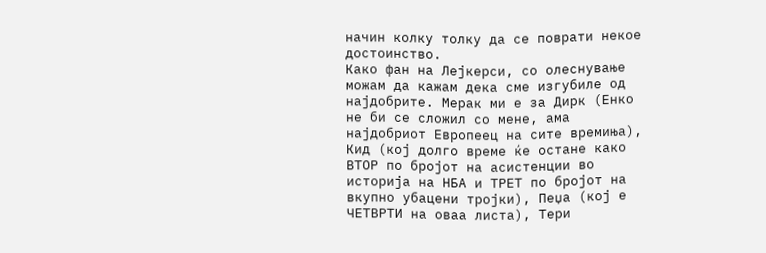начин колку толку да се поврати некое достоинство.
Како фан на Лејкерси, со олеснување можам да кажам дека сме изгубиле од најдобрите. Мерак ми е за Дирк (Енко не би се сложил со мене, ама најдобриот Европеец на сите времиња), Кид (кој долго време ќе остане како ВТОР по бројот на асистенции во историја на НБА и ТРЕТ по бројот на вкупно убацени тројки), Пеџа (кој е ЧЕТВРТИ на оваа листа), Тери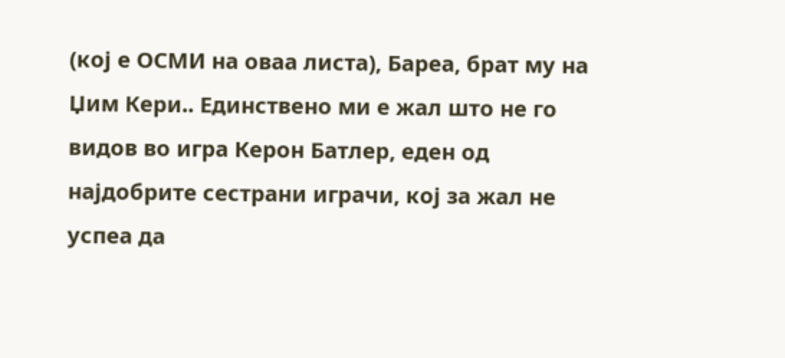(кој е ОСМИ на оваа листа), Бареа, брат му на Џим Кери.. Единствено ми е жал што не го видов во игра Керон Батлер, еден од најдобрите сестрани играчи, кој за жал не успеа да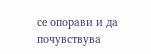се опорави и да почувствува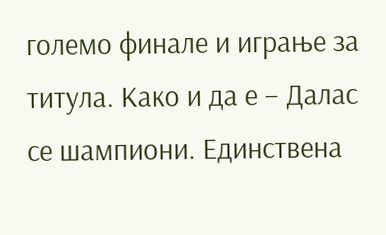големо финале и играње за титула. Како и да е – Далас се шампиони. Единствена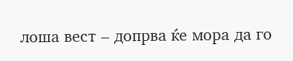лоша вест – допрва ќе мора да го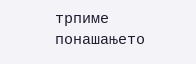трпиме понашањето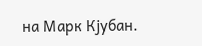на Марк Кјубан.